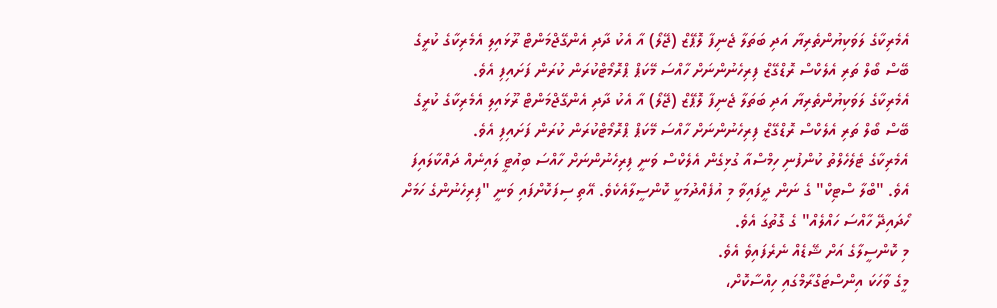އެމެރިކާގެ ލަވަކިޔުންތެރިޔާ އަދި ބަތަލާ ޖެނިފާ ލޮޕޭޒް (ޖޭލޯ) އާ އެކު ދާދި އެންގޭޖްމަންޓް ރޫޅައިލި އެމެރިކާގެ ކުރީގެ ބޭސް ބޯލް ތަރި އެލެކްސް ރޮޑްގޭޒް ފިރިހެނުންނަށް ހާއްސަ މޭކަޕް ޕްރޮމޯޓްކުރަން ކުރަން ފަށައިފި އެވެ.
އެމެރިކާގެ ލަވަކިޔުންތެރިޔާ އަދި ބަތަލާ ޖެނިފާ ލޮޕޭޒް (ޖޭލޯ) އާ އެކު ދާދި އެންގޭޖްމަންޓް ރޫޅައިލި އެމެރިކާގެ ކުރީގެ ބޭސް ބޯލް ތަރި އެލެކްސް ރޮޑްގޭޒް ފިރިހެނުންނަށް ހާއްސަ މޭކަޕް ޕްރޮމޯޓްކުރަން ކުރަން ފަށައިފި އެވެ.
އެމެރިކާގެ ޓެލެހެލްތު ކުންފުނި ހިމްސްއާ ގުޅިގެން އެލެކްސް ވަނީ ފިރިހެނުންނަށް ހާއްސަ ބިއުޓީ ލައިނެއް ދައްކާލައިފަ އެވެ. "ބްލާ ސްޓިކް" ގެ ނަން ދީފައިވާ މި އުފެއްދުމަކީ ކޮންސީލާއެކެވެ. އޭތި ސިފަކޮށްފައި ވަނީ "ފިރިހެނުންގެ ހަމަށް ހޯދައިދޭ ހާއްސަ ހައްލެއް" ގެ ގޮތުގަ އެވެ.
މި ކޮންސީލާގެ އަށް ޝޭޑެއް ނެރެފައިވެ އެވެ.
މީގެ ވާހަކަ އިންސްޓަގްރާމްގައި ހިއްސާކޮށް،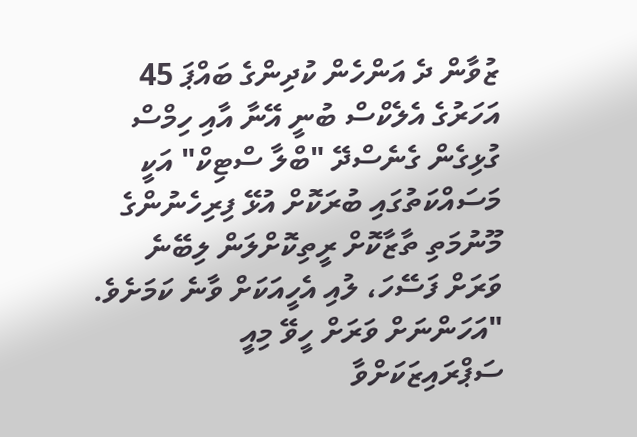ޒުވާން ދެ އަންހެން ކުދިންގެ ބައްޕަ 45 އަހަރުގެ އެލެކްސް ބުނީ އޭނާ އާއި ހިމްސް ގުޅިގެން ގެނެސްދޭ "ބްލާ ސްޓިކް" އަކީ މަސައްކަތުގައި ބުރަކޮށް އުޅޭ ފިރިހެނުންގެ މޫނުމަތި ތާޒާކޮށް ރީތިކޮށްލަން ލިބޭނެ ވަރަށް ފަސޭހަ، ލުއި އެހީއަކަށް ވާނެ ކަމަށެވެ.
"އަހަންނަށް ވަރަށް ހީވޭ މިއީ ސަޕްރައިޒަކަށްވާ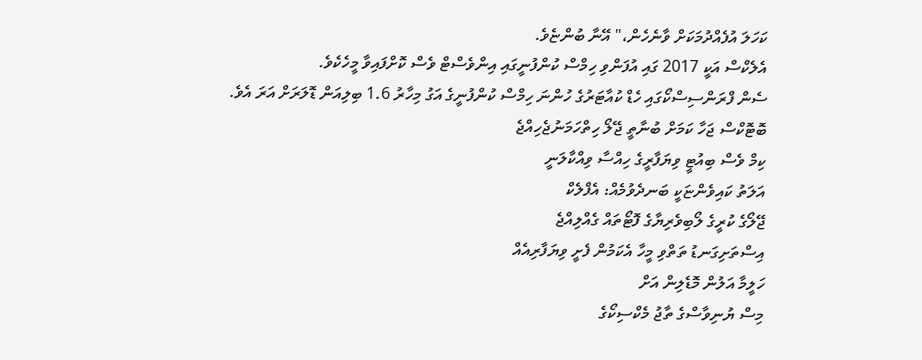ކަހަލަ އުފެއްދުމަކަށް ވާނެހެން،" އޭނާ ބުންޏެވެ.
އެލެކްސް އަކީ 2017 ގައި އުފަންވި ހިމްސް ކުންފުނީގައި އިންވެސްޓް ވެސް ކޮށްފައިވާ މީހެކެވެ.
ސެން ފްރަންސިސްކޯގައި ހެޑް ކުއާޓަރުގެ ހުންނަ ހިމްސް ކުންފުނީގެ އަގު މިހާރު 1.6 ބިލިއަން ޑޮލަރަށް އަރަ އެވެ.
ބޮޓޮކްސް ޖަހާ ކަމަށް ބުނާތީ ޖޭލޯ ހިތްހަމަނުޖެހިއްޖެ
ކިމް ވެސް ބިއުޓީ ވިޔަފާރީގެ ހިއްސާ ވިއްކާލަނީ
އަލަތު ކައިވެންޏަކީ ބަނދެވުމެއް: އެފްލެކް
ޖޭލޯގެ ކުރީގެ ލޯބިވެރިޔާގެ ފޮޓޯތައް ގެއްލިއްޖެ
އިސްތަށިގަނޑު ތަތްވި މީހާ އެކަމުން ފެށީ ވިޔަފާރިއެއް
ހަލީމާ އަލުން މޮޑެލިން އަށް
މިސް ޔުނިވާސްގެ ތާޖު މެކްސިކޯގެ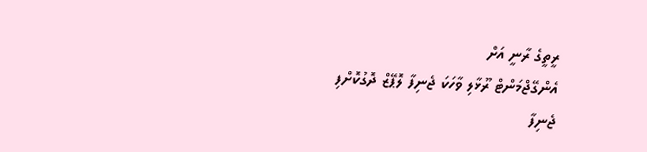ރީތީގެ ރާނީ އަށް
އެންގޭޖްމަންޓް ރޫޅާލި ވާހަކަ ޖެނިފާ ލޮޕޭޒް ދޮގުކޮށްފި
ޖެނިފާ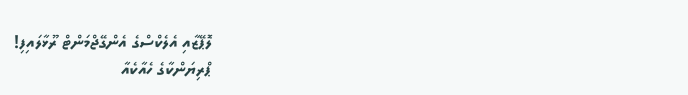ލޮޕޭޒާއި އެލެކްސްގެ އެންގޭޖްމަންޓް ރޫޅާލައިފި!
ޕްރިޔަންކާގެ ހެއާކެއާ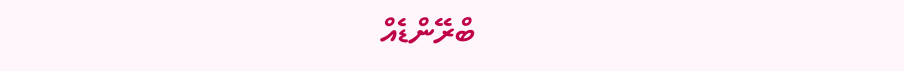ބްރޭންޑެއް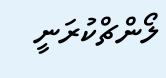ލޯންޗްކުރަނީ